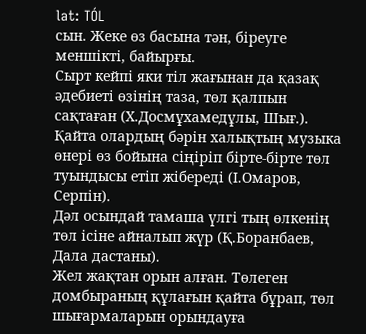lat: TÓL
сын. Жеке өз басына тән, біреуге меншікті, байырғы.
Сырт кейпі яки тіл жағынан да қазақ әдебиеті өзінің таза, төл қалпын сақтаған (Х.Досмұхамедұлы, Шығ.).
Қайта олардың бәрін халықтың музыка өнері өз бойына сіңіріп бірте-бірте төл туындысы етіп жібереді (І.Омаров, Серпін).
Дәл осындай тамаша үлгі тың өлкенің төл ісіне айналып жүр (Қ.Боранбаев, Дала дастаны).
Жел жақтан орын алған. Төлеген домбыраның құлағын қайта бұрап, төл шығармаларын орындауға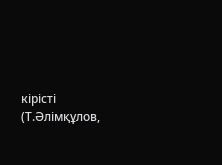кірісті (Т.Әлімқұлов,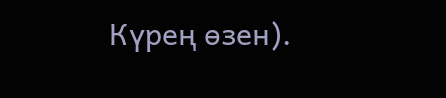Күрең өзен).